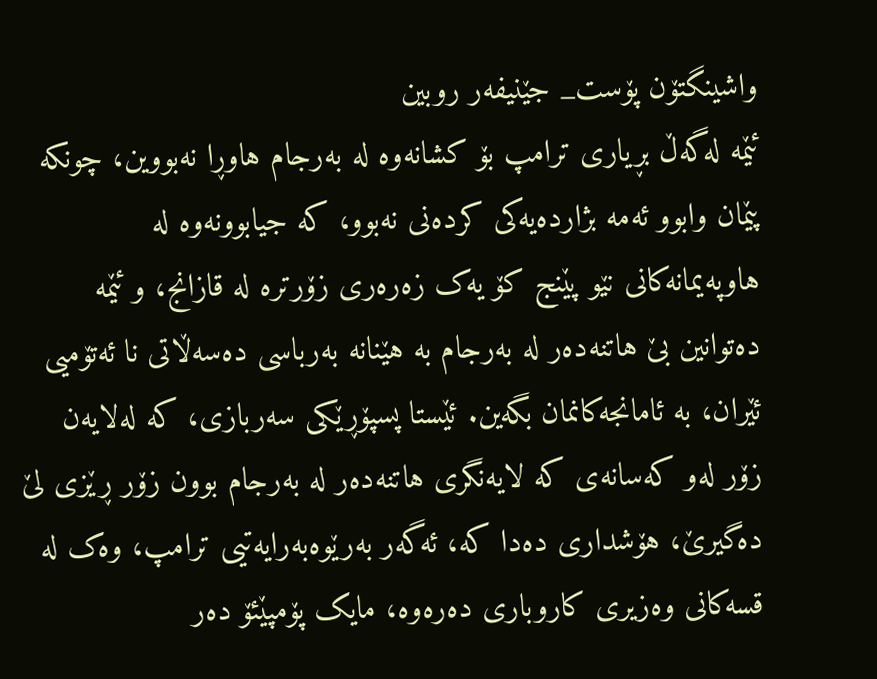واشینگتۆن پۆست_ جێنیفەر روبین
ئێمە لەگەڵ بڕیاری ترامپ بۆ کشانەوە لە بەرجام هاوڕا نەبووین، چونکە پێمان وابوو ئەمە بژاردەیەکی کردەنی نەبوو، کە جیابوونەوە لە هاوپەیمانەکانی نێو پێنج کۆ یەک زەرەری زۆرترە لە قازانج، و ئێمە دەتوانین بێ هاتنەدەر لە بەرجام بە هێنانە بەرباسی دەسەڵاتی نا ئەتۆمیی ئێران، بە ئامانجەکانمان بگەین. ئێستا پسپۆڕێکی سەربازی، کە لەلایەن زۆر لەو کەسانەی کە لایەنگری هاتنەدەر لە بەرجام بوون زۆر ڕێزی لێ دەگیرێ، هۆشداری دەدا کە، ئەگەر بەرێوەبەرایەتیی ترامپ، وەک لە قسەکانی وەزیری کاروباری دەرەوە، مایک پۆمپێئۆ دەر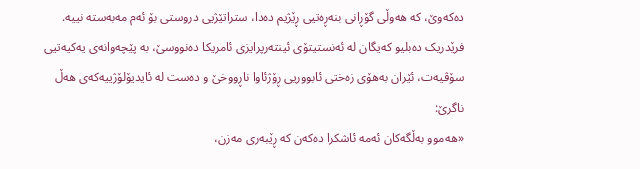دەکەوێ، کە هەوڵی گۆڕانی بنەڕەتیی ڕێژیم دەدا، ستراتێژیی دروستی بۆ ئەم مەبەستە نییە.
فرێدریک دەبلیو کەیگان لە ئەنستیتۆی ئینتەرپرایزی ئامریکا دەنووسێ، بە پێچەوانەی یەکیەتیی سۆڤیەت، ئێران بەهۆی زەختی ئابووریی ڕۆژئاوا ناڕووخێ و دەست لە ئایدیۆلۆژییەکەی هەڵ ناگرێ:
«هەموو بەڵگەکان ئەمە ئاشکرا دەکەن کە ڕێبەری مەزن،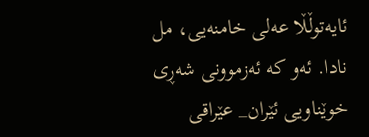ئایەتوڵڵا عەلی خامنەیی، مل نادا. ئەو کە ئەزموونی شەڕی خوێناویی ئێران_ عێراقی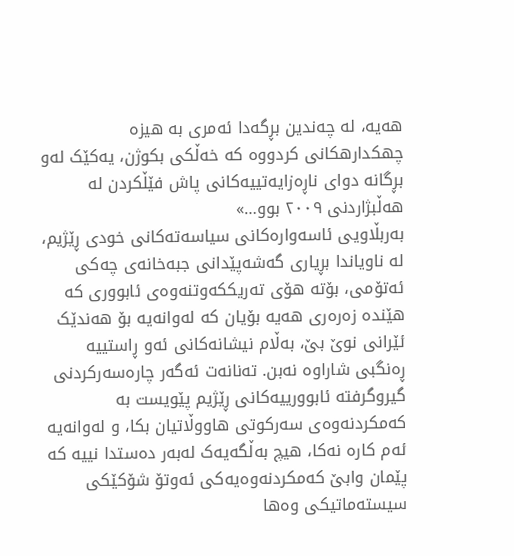هەیە، لە چەندین بڕگەدا ئەمری بە هیزە چهکدارهکانی کردووە کە خەڵکی بکوژن، یەکێک لەو بڕگانە دوای ناڕەزایەتییەکانی پاش فێڵکردن لە هەڵبژاردنی ٢٠٠٩ بوو…»
بەربڵاویی ئاسەوارەکانی سیاسەتەکانی خودی ڕێژیم، لە ناویاندا بڕیاری گەشەپێدانی جبەخانەی چەکی ئەتۆمی، بۆتە هۆی تەریککەوتنەوەی ئابووری کە هێندە زەرەری هەیە بۆیان کە لەوانەیە بۆ هەندێک ئێرانی نوێ بێ، بەڵام نیشانەکانی ئەو ڕاستییە ڕەنگبی شاراوە نەبن. تەنانەت ئەگەر چارەسەرکردنی گیروگرفتە ئابوورییەکانی ڕێژیم پێویست بە کەمکردنەوەی سەرکوتی هاووڵاتیان بکا، و لەوانەیە ئەم کارە نەکا، هیچ بەڵگەیەک لەبەر دەستدا نییە کە پێمان وابێ کەمکردنەوەیەکی ئەوتۆ شۆکێکی سیستەماتیکی وەها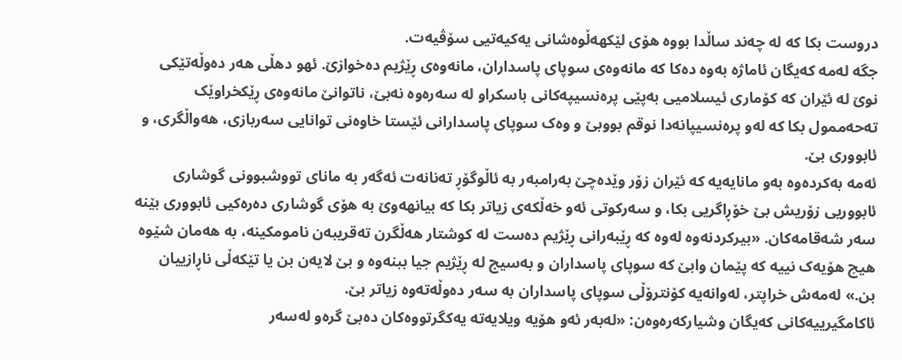دروست بکا کە لە چەند ساڵدا بووە هۆی لێکهەڵوەشانی یەکیەتیی سۆڤیەت.
جگە لەمە کەیگان ئاماژە بەوە دەکا کە مانەوەی سوپای پاسداران، مانەوەی ڕێژیم دەخوازێ. ئهو دهڵی هەر دەوڵەتێکی نوێ لە ئێران کە کۆماری ئیسلامیی بەپێی پرەنسیپەکانی باسکراو لە سەرەوە نەبێ، ناتوانێ مانەوەی ڕێکخراوێک تەحەممول بکا کە لەو پرەنسیپانەدا نوقم بووبێ و وەک سوپای پاسدارانی ئێستا خاوەنی توانایی سەربازی، هەواڵگری، و ئابووری بێ.
ئەمە بەکردەوە بەو مانایەیە کە ئێران زۆر وێدەچێ بەرامبەر بە ئاڵوگۆڕ تەنانەت ئەگەر بە مانای تووشبوونی گوشاری ئابووریی زۆریش بێ خۆڕاگریی بکا، و سەرکوتی ئەو خەڵکەی زیاتر بکا کە بیانهەوێ بە هۆی گوشاری دەرەکیی ئابووری بێنە سەر شەقامەکان. «بیرکردنەوە لەوە کە ڕێبەرانی ڕێژیم دەست لە کوشتار هەڵگرن تەقریبەن نامومکینە، بە هەمان شێوە هیچ هۆیەک نییە کە پێمان وابێ کە سوپای پاسداران و بەسیج لە ڕێژیم جیا ببنەوە و بێ لایەن بن یا تێکەڵی ناڕازییان بن.» لەمەش خراپتر، لەوانەیە کۆنترۆڵی سوپای پاسداران بە سەر دەوڵەتەوە زیاتر بێ.
ئاکامگیرییەکانی کەیگان وشیارکەرەوەن: «لەبەر ئەو هۆیە ویلایەتە یەکگرتووەکان دەبێ گرەو لەسەر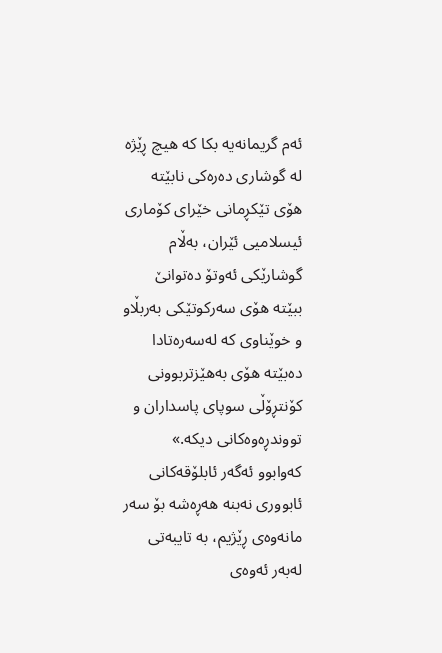ئەم گریمانەیە بکا کە هیچ ڕێژە لە گوشاری دەرەکی نابێتە هۆی تێکڕمانی خێرای کۆماری ئیسلامیی ئێران، بەڵام گوشارێکی ئەوتۆ دەتوانێ ببێتە هۆی سەرکوتێکی بەربڵاو و خوێناوی کە لەسەرەتادا دەبێتە هۆی بەهێزتربوونی کۆنتڕۆڵی سوپای پاسداران و تووندڕەوەکانی دیکە.»
کەوابوو ئەگەر ئابلۆقەکانی ئابووری نەبنە هەڕەشە بۆ سەر مانەوەی ڕێژیم، بە تایبەتی لەبەر ئەوەی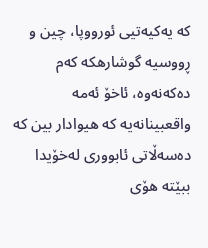کە یەکیەتیی ئورووپا، چین و ڕووسیه گوشارهکه کەم دەکەنەوە، ئاخۆ ئەمە واقعبینانەیە کە هیوادار بین کە دەسەڵاتی ئابووری لەخۆیدا ببێتە هۆی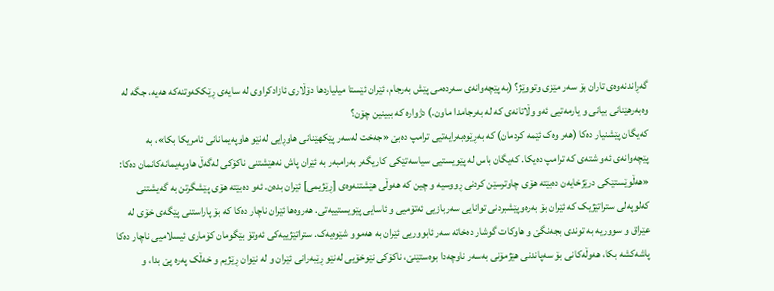گەڕاندنەوەی تاران بۆ سەر مێزی وتووێژ؟ (بە پێچەوانەی سەردەمی پێش بەرجام، ئێران ئێستا میلیاردها دۆڵاری ئازادکراوی لە سایەی ڕێککەوتنەکە هەیە، جگە لە وەبەرهێنانی بیانی و یارمەتیی ئەو وڵاتانەی کە لە بەرجامدا ماون.) دژوارە کە ببینین چۆن؟
کەیگان پێشنیار دەکا (هەر وەک ئێمە کردمان) کە بەڕێوەبەرایەتیی ترامپ دەبێ «جەخت لەسەر پێکهێنانی هاوڕایی لەنێو هاوپەیمانانی ئامریکا بکا»، بە پێچەوانەی ئەو شتەی کە ترامپ دەیکا. کەیگان باس لە پێویستیی سیاسەتێکی کاریگەر بەرامبەر بە ئێران پاش نەهێشتنی ناکۆکی لەگەڵ هاوپەیمانەکانمان دەکا:
«هەڵوێستێکی درێژخایەن دەبێتە هۆی چاوترسێن کردنی ڕووسیه و چین کە هەوڵی هێشتنەوەی [ڕێژیمی] ئێران بدەن. ئەو دەبێتە هۆی پێشگرتن بە گەیشتنی کەلوپەلی ستراتێژیک کە ئێران بۆ بەرەوپێشبردنی توانایی سەربازیی ئەتۆمیی و ئاسایی پێویستییەتی. هەروەها ئێران ناچار دەکا کە بۆ پاراستنی پێگەی خۆی لە عێراق و سووریه بە توندی بجەنگێ و هاوکات گوشار دەخاتە سەر ئابووریی ئێران بە هەموو شێوەیەک. ستراتێژییەکی ئەوتۆ بێگومان کۆماری ئیسلامیی ناچار دەکا پاشەکشە بکا، هەوڵەکانی بۆ سەپاندنی هێژمۆنی بەسەر ناوچەدا بوەستێنێ، ناکۆکی نێوخۆیی لەنێو ڕێبەرانی ئێران و لە نێوان ڕێژیم و خەڵک پەرە پێ بدا، و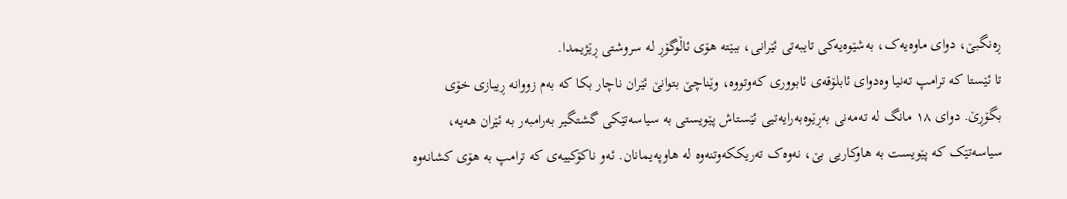ڕەنگبێ، دوای ماوەیەک، بەشێوەیەکی تایبەتی ئێرانی، ببێتە هۆی ئاڵوگۆڕ لە سروشتی ڕێژیمدا.
تا ئێستا کە ترامپ تەنیا وەدوای ئابلۆقەی ئابووری کەوتووە، وێناچێ بتوانێ ئێران ناچار بکا کە بەم زووانە ڕیبازی خۆی بگۆڕێ. دوای ١٨ مانگ لە تەمەنی بەڕێوەبەرایەتیی ئێستاش پێویستی بە سیاسەتێکی گشتگیر بەرامبەر بە ئێران هەیە، سیاسەتێک کە پێویست بە هاوکاریی بێ، نەوەک تەریککەوتنەوە لە هاوپەیمانان. ئەو ناکۆکییەی کە ترامپ بە هۆی کشانەوە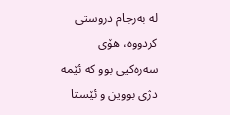لە بەرجام دروستی کردووە، هۆی سەرەکیی بوو کە ئێمە دژی بووین و ئێستا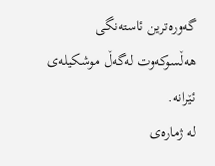گەورەترین ئاستەنگی هەڵسوکەوت لەگەڵ موشکیلەی ئێرانە.
لە ژمارەی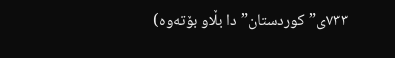٧٣٣ی”کوردستان”دا بڵاو بۆتەوە)